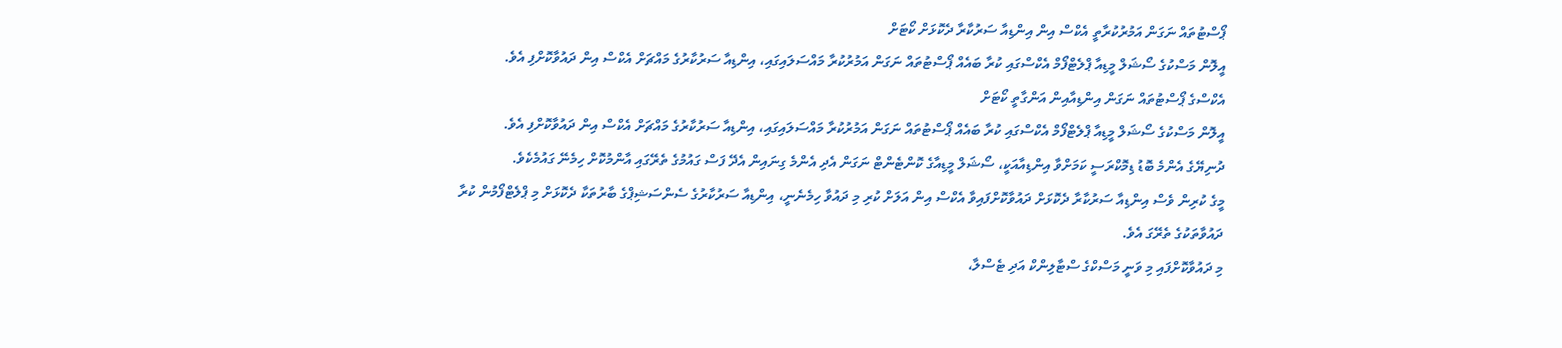ޕޯސްޓުތައް ނަގަން އަމުރުކުރާތީ އެކްސް އިން އިންޑިއާ ސަރުކާރާ ދެކޮޅަށް ކޯޓަށް
އީލޮން މަސްކުގެ ސޯޝަލް މީޑިއާ ޕްލެޓްފޯމް އެކްސްގައި ކުރާ ބައެއް ޕޯސްޓުތައް ނަގަން އަމުރުކުރާ މައްސަލައިގައި، އިންޑިއާ ސަރުކާރުގެ މައްޗަށް އެކްސް އިން ދައުވާކޮށްފި އެވެ.
އެކްސްގެ ޕޯސްޓުތައް ނަގަން އިންޑިއާއިން އަންގާތީ ކޯޓަށް
އީލޮން މަސްކުގެ ސޯޝަލް މީޑިއާ ޕްލެޓްފޯމް އެކްސްގައި ކުރާ ބައެއް ޕޯސްޓުތައް ނަގަން އަމުރުކުރާ މައްސަލައިގައި، އިންޑިއާ ސަރުކާރުގެ މައްޗަށް އެކްސް އިން ދައުވާކޮށްފި އެވެ.
ދުނިޔޭގެ އެންމެ ބޮޑު ޑިމޮކްރަސީ ކަމަށްވާ އިންޑިއާއަކީ، ސޯޝަލް މީޑިއާގެ ކޮންޓެންޓް ނަގަން އެދި އެންމެ ގިނައިން އެދޭ ފަސް ގައުމުގެ ތެރޭގައި އާންމުކޮށް ހިމެނޭ ގައުމެކެވެ.
މީގެ ކުރިން ވެސް އިންޑިއާ ސަރުކާރާ ދެކޮޅަށް ދައުވާކޮށްފައިވާ އެކްސް އިން އަލަށް ކުރި މި ދައުވާ ހިމެނެނީ، އިންޑިއާ ސަރުކާރުގެ ސެންސަޝިޕްގެ ބާރުތަކާ ދެކޮޅަށް މި ޕްލެޓްފޯމުން ކުރާ ދައުވާތަކުގެ ތެރޭގަ އެވެ.
މި ދައުވާކޮށްފައި މި ވަނީ މަސްކްގެ ސްޓާލިންކް އަދި ޓެސްލާ،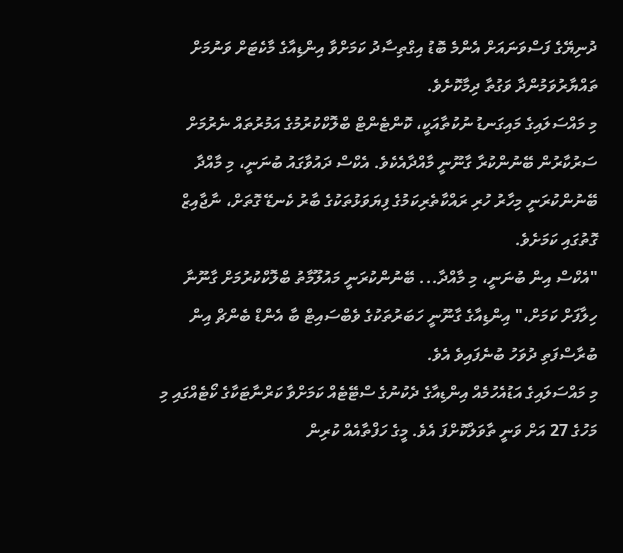ދުނިޔޭގެ ފަސްވަނައަށް އެންމެ ބޮޑު އިގްތިސާދު ކަމަށްވާ އިންޑިއާގެ މާކެޓަށް ވަނުމަށް ތައްޔާރުވަމުންދާ ވަގުތާ ދިމާކޮށެވެ.
މި މައްސަލައިގެ މައިގަނޑު ނުކުތާއަކީ، ކޮންޓެންޓް ބްލޮކްކުރުމުގެ އަމުރުތައް ނެރުމަށް ސަރުކާރުން ބޭނުންކުރާ ގާނޫނީ މާއްދާއެކެވެ. އެކްސް ދައުވާގައު ބުނަނީ، މި މާއްދާ ބޭނުންކުރަނީ މިހާރު ހުރި ރައްކާތެރިކަމުގެ ފިޔަވަޅުތަކުގެ ބާރު ކެނޑޭ ގޮތަށް، ނާޖާއިޒް ގޮތުގައި ކަމަށެވެ.
"އެކްސް އިން ބުނަނީ، މި މާއްދާ... ބޭނުންކުރަނީ މައުލޫމާތު ބްލޮކްކުރުމަށް ގާނޫނާ ހިލާފަށް ކަމަށް،" އިންޑިއާގެ ގާނޫނީ ހަބަރުތަކުގެ ވެބްސައިޓް ބާ އެންޑް ބެންޗް އިން ބުރާސްފަތި ދުވަހު ބުނެފައިވެ އެވެ.
މި މައްސަލައިގެ އަޑުއެހުމެއް އިންޑިއާގެ ދެކުނުގެ ސްޓޭޓެއް ކަމަށްވާ ކަރްނާޓަކާގެ ކޯޓެއްގައި މި މަހުގެ 27 އަށް ވަނީ ތާވަލްކޮށްފަ އެވެ. މީގެ ހަފްތާއެއް ކުރިން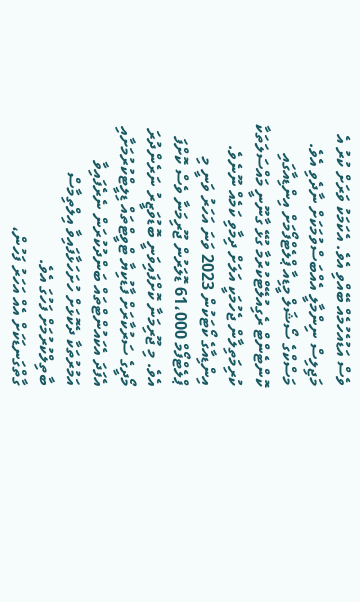ވެސް އަޑުއެހުމެއް ބޭއްވި އެވެ. އެކަމަކު ވަރަށް ކުރު އެ މަޖިލިސް ނިންމާލީ އެއްބަސްވުމަކަށް ނާދެވި އެވެ.
މަސްކްގެ ސޯޝަލް މީޑިއާ ޕްލެޓްފޯމަށް އިންޑިއާގައި ކޮންޓެންޓް ރެގިއުލޭޓްކުރުމާ ގުޅޭ ގާނޫނީ މައްސަލަތަކާ ކުރިމަތިލާން ޖެހުމަކީ އަލަށް ދިމާވި ކަމެއް ނޫނެވެ. އިންޑިއާގެ ކޯޓަކުން 2023 ވަނަ އަހަރު ވަނީ މި ޕްލެޓްފޯމް 61،000 ޑޮލަރުން ޖޫރިމަނާ ވެސް ކޮށްފަ އެވެ. މި ޖޫރިމަނާ ކޮށްފައިވަނީ ބޮޑުވަޒީރު ނަރެންދުރަ މޯދީގެ ސަރުކާރަށް ފާޑުކިޔާ ޓްވީޓްތައް ޑިލީޓްކުރުމަށާއި އެފަދަ އެކައުންޓްތައް ބަންދުކުރަން ނެރެފައިވާ އަމުރުތަކާ ދެކޮޅަށް ހުށަހަޅާފައިވާ އިލްތިމާސް ބާތިލްކުރުމަށް ފަހުގަ އެވެ.
ގާތްގަނޑަކަށް އެއް އަހަރު ފަހުން،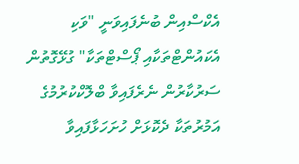އެކްސްއިން ބުނެފައިވަނީ "ވަކި އެކައުންޓްތަކާއި ޕޯސްޓްތަކާ" ގުޅޭގޮތުން ސަރުކާރުން ނެރެފައިވާ ބްލޮކްކުރުމުގެ އަމުރުތަކާ ދެކޮޅަށް ހުށަހަޅާފައިވާ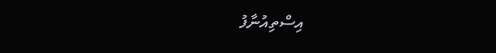އިސްތިއުނާފު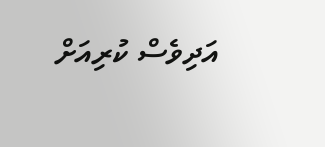އަދިވެސް ކުރިއަށް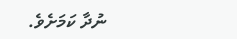ނުދާ ކަމަށެވެ.